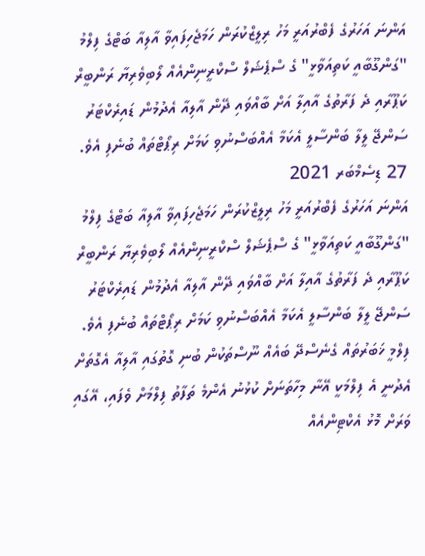އަންނަ އަހަރުގެ ފެބްރުއަރީ މަހު ރިލީޒްކުރަން ހަމަޖެހިފައިވާ އާލިއާ ބަޓްގެ ފިލްމު "ގަންގޫބާއީ ކަތިއަވާޅީ" ގެ ސްޕެޝަލް ސްކްރީނިންއެއް ލޯބިވެރިޔާ ރަންބީރް ކަޕޫރާއި ދެ ފަރާތުގެ އާއިލާ އަށް ބާއްވައި ދޭން އާލިއާ އެދުމުން ޑައިރެކްޓަރު ސަންޖޭ ލީލާ ބަންސާލީ އެކަމާ އެއްބަސްނުވި ކަމަށް ރިޕޯޓްތައް ބުނެފި އެވެ.
27 ޑިސެމްބަރ 2021
އަންނަ އަހަރުގެ ފެބްރުއަރީ މަހު ރިލީޒްކުރަން ހަމަޖެހިފައިވާ އާލިއާ ބަޓްގެ ފިލްމު "ގަންގޫބާއީ ކަތިއަވާޅީ" ގެ ސްޕެޝަލް ސްކްރީނިންއެއް ލޯބިވެރިޔާ ރަންބީރް ކަޕޫރާއި ދެ ފަރާތުގެ އާއިލާ އަށް ބާއްވައި ދޭން އާލިއާ އެދުމުން ޑައިރެކްޓަރު ސަންޖޭ ލީލާ ބަންސާލީ އެކަމާ އެއްބަސްނުވި ކަމަށް ރިޕޯޓްތައް ބުނެފި އެވެ.
ފިލްމީ ޚަބަރުތައް ގެނެސްދޭ ބައެއް ނޫސްތަކުން ބުނި ގޮތުގައި އާލިއާ އެގޮތަށް އެދުނީ އެ ފިލްމަކީ އޭނާ މިހާތަނަށް ކުޅުނު އެންމެ ތަފާތު ފިލްމަށް ވެފައި، އޭގައި ވަރަށް މޮޅު އެކްޓިންއެއް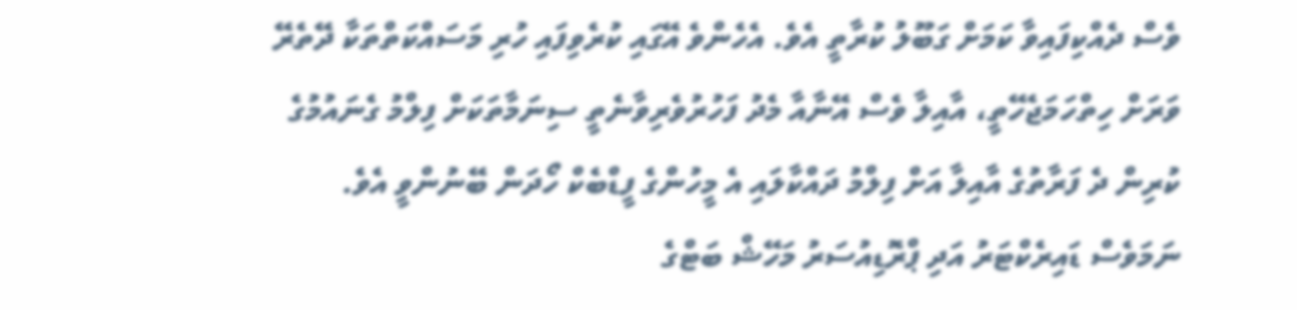ވެސް ދެއްކިފައިވާ ކަމަށް ގަބޫލު ކުރާތީ އެވެ. އެހެންވެ އޭގައި ކުރެވިފައި ހުރި މަސައްކަތްތަކާ ދޭތެރޭ ވަރަށް ހިތްހަމަޖެހޭތީ، އާއިލާ ވެސް އޭނާއާ މެދު ފަހުރުވެރިވާނެތީ ސިނަމާތަކަށް ފިލްމު ގެނައުމުގެ ކުރިން ދެ ފަރާތުގެ އާއިލާ އަށް ފިލްމު ދައްކާލައި އެ މީހުންގެ ފީޑްބެކް ހޯދަން ބޭނުންވީ އެވެ.
ނަމަވެސް ޑައިރެކްޓަރު އަދި ޕްރޮޑިއުސަރު މަހޭޝް ބަޓްގެ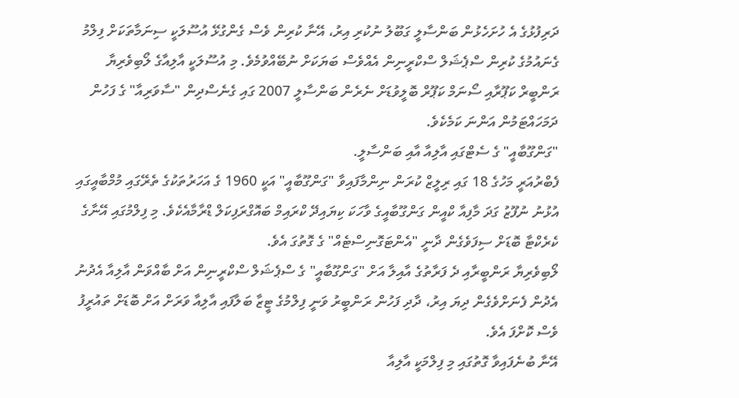ދަރިފުޅުގެ އެ ހުށަހެޅުން ބަންސާލީ ގަބޫލު ނުކުރި އިރު، އޭނާ ކުރިން ވެސް ގެންގުޅޭ އުސޫލަކީ ސިނަމާތަކަށް ފިލްމު ގެނައުމުގެ ކުރިން ސްޕެޝަލް ސްކްރީނިން އެއްވެސް ބަޔަކަށް ނުބޭއްވުމެވެ. މި އުސޫލަކީ އާލިއާގެ ލޯބިވެރިޔާ ރަންބީރް ކަޕޫރާއި ސޯނަމް ކަޕޫރް ބޮލީވުޑަށް ނެރެން ބަންސާލީ 2007 ގައި ގެނެސްދިން "ސާވަރިއާ" ގެ ފަހުން ދަމަހައްޓަމުން އަންނަ ކަމެކެވެ.
"ގަންގޫބާއީ" ގެ ސެޓްގައި އާލިއާ އާއި ބަންސާލީ.
ފެބްރުއަރީ މަހުގެ 18 ގައި ރިލީޒް ކުރަން ނިންމާފައިވާ "ގަންގޫބާއީ" އަކީ 1960 ގެ އަހަރުތަކުގެ ތެރޭގައި މުމްބާއީގައި އުޅުނު ނުފޫޒު ގަދަ މާފިއާ ކްއީން ގަންގޫބާއީގެ ވާހަކަ ކިޔައިދޭ ކްރައިމް ބައޮގްރަފިކަލް ޑްރާމާއެކެވެ. މި ފިލްމުގައި އޭނާގެ ކެރެކްޓާ ބޮޑަށް ސިފަވެގެން ދާނީ "އެންޓަގޮނިސްޓެއް" ގެ ގޮތުގަ އެވެ.
ލޯބިވެރިޔާ ރަންބީރާއި ދެ ފަރާތުގެ އާއިލާ އަށް "ގަންގޫބާއީ" ގެ ސްޕެޝަލް ސްކްރީނިން އަށް ބާއްވަން އާލިއާ އެދުނު އެދުން ފެނަށްވެގެން ދިޔަ އިރު، ދާދި ފަހުން ރަންބީރު ވަނީ ފިލްމުގެ ޓީޒާ ބަލާފައި އާލިއާ ވަރަށް އަށް ބޮޑަށް ތައުރީފު ވެސް ކޮށްފަ އެވެ.
އޭނާ ބުނެފައިވާ ގޮތުގައި މި ފިލްމަކީ އާލިއާ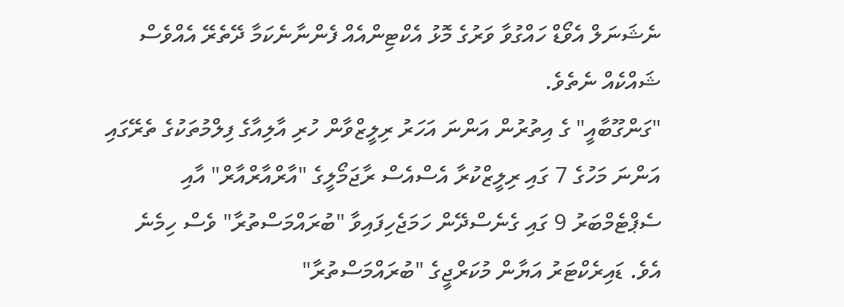ނެޝަނަލް އެވޯޑް ހައްގުވާ ވަރުގެ މޮޅު އެކްޓިންއެއް ފެންނާނެކަމާ ދޭތެރޭ އެއްވެސް ޝައްކެއް ނެތެވެ.
"ގަންގޫބާއީ" ގެ އިތުރުން އަންނަ އަހަރު ރިލީޒްވާން ހުރި އާލިއާގެ ފިލްމުތަކުގެ ތެރޭގައި އަންނަ މަހުގެ 7 ގައި ރިލީޒްކުރާ އެސްއެސް ރާޖަމޯލީގެ "އާރްއާރްއާރް" އާއި ސެޕްޓެމްބަރު 9 ގައި ގެނެސްދޭން ހަމަޖެހިފައިވާ "ބުރައްމަސްތުރާ" ވެސް ހިމެނެ އެވެ. ޑައިރެކްޓަރު އަޔާން މުކަރްޖީގެ "ބުރައްމަސްތުރާ"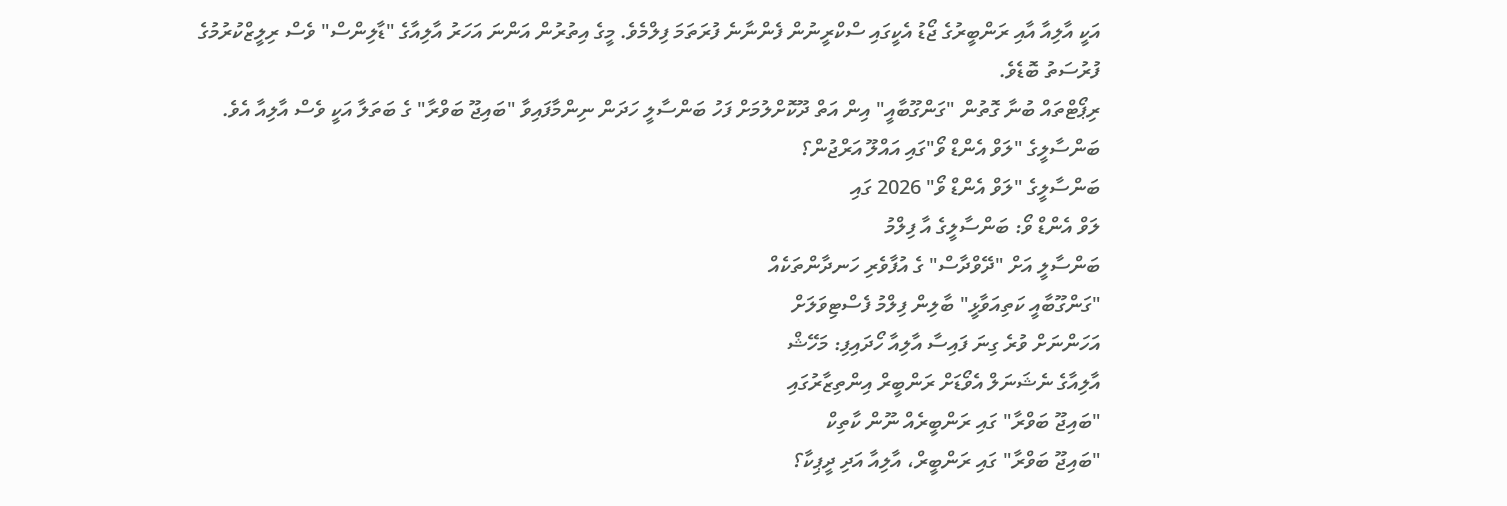އަކީ އާލިއާ އާއި ރަންބީރުގެ ޖޯޑު އެކީގައި ސްކްރީނުން ފެންނާނެ ފުރަތަމަ ފިލްމެވެ. މީގެ އިތުރުން އަންނަ އަހަރު އާލިއާގެ "ޑާލިންސް" ވެސް ރިލީޒްކުރުމުގެ ފުރުސަތު ބޮޑެވެ.
ރިޕޯޓްތައް ބުނާ ގޮތުން "ގަންގޫބާއީ" އިން އަތް ދޫކޮށްލުމަށް ފަހު ބަންސާލީ ހަދަން ނިންމާފައިވާ "ބައިޖޫ ބަވްރާ" ގެ ބަތަލާ އަކީ ވެސް އާލިއާ އެވެ.
ބަންސާލީގެ "ލަވް އެންޑް ވޯ"ގައި އައްލޫ އަރްޖުން؟
ބަންސާލީގެ "ލަވް އެންޑް ވޯ" 2026 ގައި
ލަވް އެންޑް ވޯ: ބަންސާލީގެ އާ ފިލްމު
ބަންސާލީ އަށް "ދޭވްދާސް" ގެ އުފާވެރި ހަނދާންތަކެއް
"ގަންގޫބާއީ ކަތިއަވާޅީ" ބާލިން ފިލްމު ފެސްޓިވަލަށް
އަހަންނަށް ވުރެ ގިނަ ފައިސާ އާލިއާ ހޯދައިފި: މަހޭޝް
އާލިއާގެ ނެޝަނަލް އެވޯޑަށް ރަންބީރް އިންތިޒާރުގައި
"ބައިޖޫ ބަވްރާ" ގައި ރަންބީރެއް ނޫން ކާތިކް
"ބައިޖޫ ބަވްރާ" ގައި ރަންބީރް، އާލިއާ އަދި ދީޕިކާ؟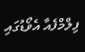ފިލްމްފެއާ އެވޯޑުގައި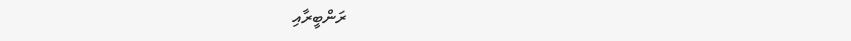ރަންބީރާއި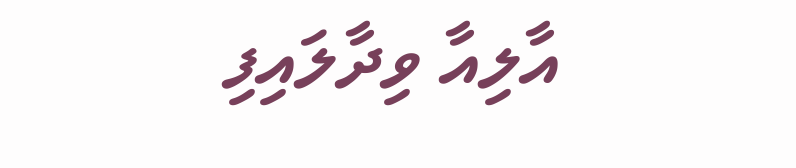އާލިއާ ވިދާލައިފި